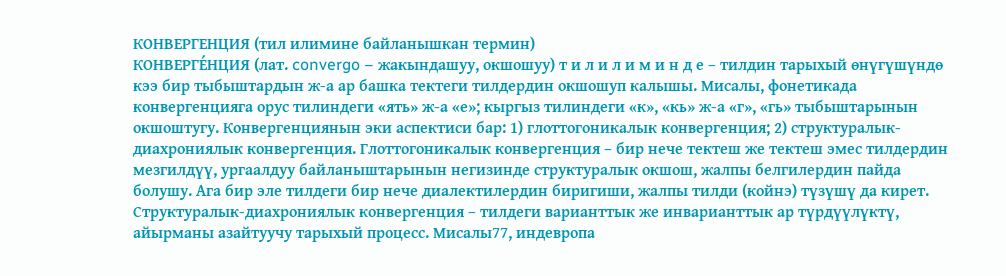КОНВЕРГЕНЦИЯ (тил илимине байланышкан термин)
КОНВЕРГЕ́НЦИЯ (лат. convergo – жакындашуу, окшошуу) т и л и л и м и н д е – тилдин тарыхый өнүгүшүндө кээ бир тыбыштардын ж-а ар башка тектеги тилдердин окшошуп калышы. Мисалы, фонетикада конвергенцияга орус тилиндеги «ять» ж-а «е»; кыргыз тилиндеги «к», «кь» ж-а «г», «гь» тыбыштарынын окшоштугу. Конвергенциянын эки аспектиси бар: 1) глоттогоникалык конвергенция; 2) структуралык-диахрониялык конвергенция. Глоттогоникалык конвергенция – бир нече тектеш же тектеш эмес тилдердин мезгилдүү, ургаалдуу байланыштарынын негизинде структуралык окшош, жалпы белгилердин пайда болушу. Ага бир эле тилдеги бир нече диалектилердин биригиши, жалпы тилди (койнэ) түзүшү да кирет. Структуралык-диахрониялык конвергенция – тилдеги варианттык же инварианттык ар түрдүүлүктү, айырманы азайтуучу тарыхый процесс. Мисалы77, индевропа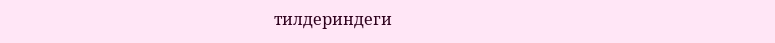тилдериндеги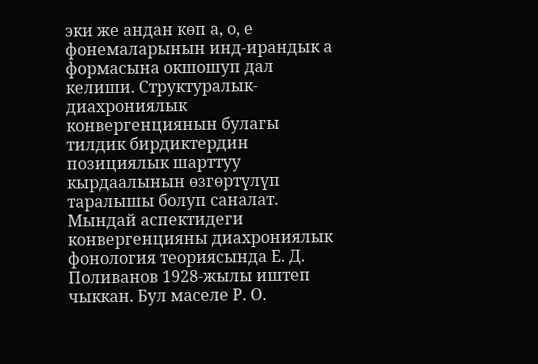эки же андан көп а, о, е фонемаларынын инд-ирандык а формасына окшошуп дал келиши. Структуралык-диахрониялык конвергенциянын булагы тилдик бирдиктердин позициялык шарттуу кырдаалынын өзгөртүлүп таралышы болуп саналат. Мындай аспектидеги конвергенцияны диахрониялык фонология теориясында Е. Д. Поливанов 1928-жылы иштеп чыккан. Бул маселе Р. О.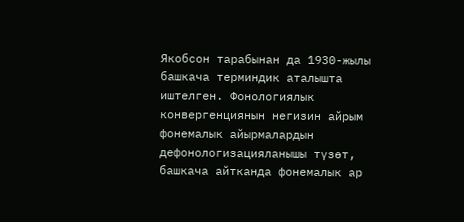Якобсон тарабынан да 1930-жылы башкача терминдик аталышта иштелген. Фонологиялык конвергенциянын негизин айрым фонемалык айырмалардын дефонологизацияланышы түзөт, башкача айтканда фонемалык ар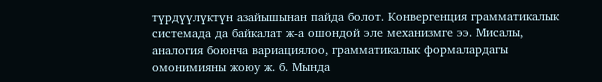түрдүүлүктүн азайышынан пайда болот. Конвергенция грамматикалык системада да байкалат ж-а ошондой эле механизмге ээ. Мисалы, аналогия боюнча вариациялоо, грамматикалык формалардагы омонимияны жоюу ж. б. Мында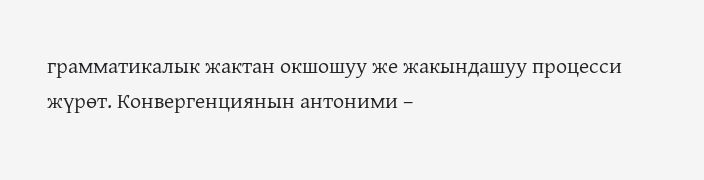грамматикалык жактан окшошуу же жакындашуу процесси жүрөт. Конвергенциянын антоними –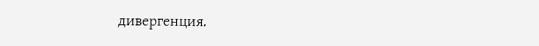дивергенция.